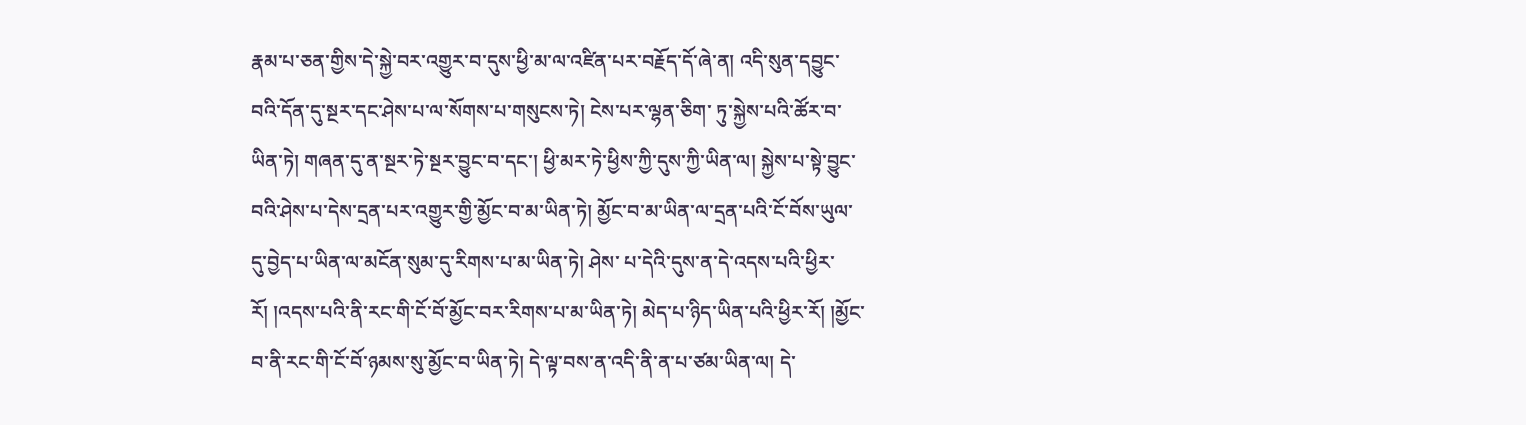རྣམ་པ་ཅན་གྱིས་དེ་སྐྱེ་བར་འགྱུར་བ་དུས་ཕྱི་མ་ལ་འཛིན་པར་བརྗོད་དོ་ཞེ་ན། འདི་སུན་དབྱུང་བའི་དོན་དུ་སྔར་དང་ཤེས་པ་ལ་སོགས་པ་གསུངས་ཏེ། ངེས་པར་ལྷན་ཅིག་ ཏུ་སྐྱེས་པའི་ཚོར་བ་ཡིན་ཏེ། གཞན་དུ་ན་སྔར་ཏེ་སྔར་བྱུང་བ་དང་། ཕྱི་མར་ཏེ་ཕྱིས་ཀྱི་དུས་ཀྱི་ཡིན་ལ། སྐྱེས་པ་སྟེ་བྱུང་བའི་ཤེས་པ་དེས་དྲན་པར་འགྱུར་གྱི་མྱོང་བ་མ་ཡིན་ཏེ། མྱོང་བ་མ་ཡིན་ལ་དྲན་པའི་ངོ་བོས་ཡུལ་དུ་བྱེད་པ་ཡིན་ལ་མངོན་སུམ་དུ་རིགས་པ་མ་ཡིན་ཏེ། ཤེས་ པ་དེའི་དུས་ན་དེ་འདས་པའི་ཕྱིར་རོ། །འདས་པའི་ནི་རང་གི་ངོ་བོ་མྱོང་བར་རིགས་པ་མ་ཡིན་ཏེ། མེད་པ་ཉིད་ཡིན་པའི་ཕྱིར་རོ། །མྱོང་བ་ནི་རང་གི་ངོ་བོ་ཉམས་སུ་མྱོང་བ་ཡིན་ཏེ། དེ་ལྟ་བས་ན་འདི་ནི་ན་པ་ཙམ་ཡིན་ལ། དེ་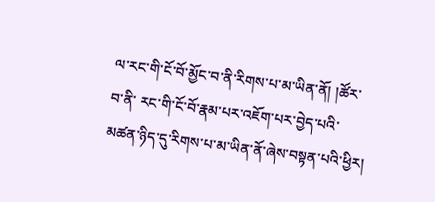ལ་རང་གི་ངོ་བོ་མྱོང་བ་ནི་རིགས་པ་མ་ཡིན་ནོ། །ཚོར་བ་ནི་ རང་གི་ངོ་བོ་རྣམ་པར་འཇོག་པར་བྱེད་པའི་མཚན་ཉིད་དུ་རིགས་པ་མ་ཡིན་ནོ་ཞེས་བསྟན་པའི་ཕྱིར།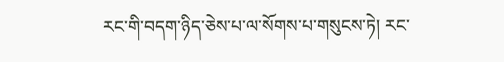རང་གི་བདག་ཉིད་ཅེས་པ་ལ་སོགས་པ་གསུངས་ཏེ། རང་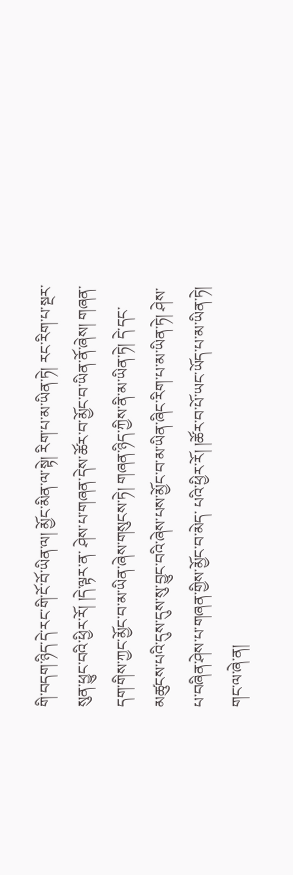གི་བདག་ཉིད་དེ་རང་གི་ངོ་བོ་ཡིན་ལ། མྱོང་མིན་ལ་སྟེ། རིག་པ་མ་ཡིན་ཏེ། རང་རིག་པ་སྔར་སུན་ཕྱུང་བའི་ཕྱིར་རོ། །དེ་ལྟར་ན་ ཤེས་པ་གཞན་དེས་ཚོར་བ་མྱོང་བ་ཡིན་ནོ་ཞེས། གཞན་དག་གིས་ཀྱང་མྱོང་བ་མ་ཡིན་ཞེས་གསུངས་ཏེ། གཞན་ཉིད་ཀྱིས་ནི་མ་ཡིན་ཏེ། དེ་དང་མཚུངས་པའི་དུས་དུས་སུ་བྱུང་བའི་ཞེས་པས་མྱོང་བ་མ་ཡིན་ཞིང་རིག་པ་མ་ཡིན་ཏེ། ཤེས་པ་བཞིན་ཤེས་པ་གཞན་གྱིས་མྱོང་བ་མེད་ པའི་ཕྱིར་རོ། །ཚོར་བ་པོ་ཡང་ཡོད་པ་མ་ཡིན་ཏེ། གང་ལ་ཞེ་ན།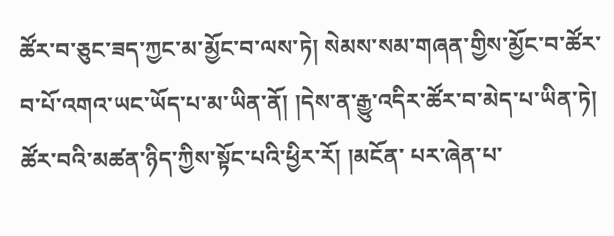ཚོར་བ་ཅུང་ཟད་ཀྱང་མ་མྱོང་བ་ལས་ཏེ། སེམས་སམ་གཞན་གྱིས་མྱོང་བ་ཚོར་བ་པོ་འགའ་ཡང་ཡོད་པ་མ་ཡིན་ནོ། །དེས་ན་རྒྱུ་འདིར་ཚོར་བ་མེད་པ་ཡིན་ཏེ། ཚོར་བའི་མཚན་ཉིད་ཀྱིས་སྟོང་པའི་ཕྱིར་རོ། །མངོན་ པར་ཞེན་པ་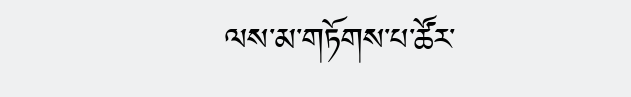ལས་མ་གཏོགས་པ་ཚོར་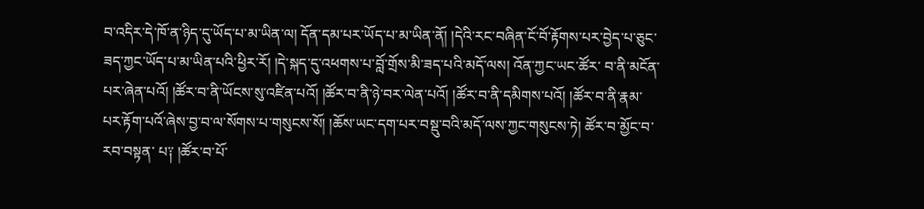བ་འདིར་དེ་ཁོ་ན་ཉིད་དུ་ཡོད་པ་མ་ཡིན་ལ། དོན་དམ་པར་ཡོད་པ་མ་ཡིན་ནོ། །དེའི་རང་བཞིན་ངོ་བོ་རྟོགས་པར་བྱེད་པ་ཅུང་ཟད་ཀྱང་ཡོད་པ་མ་ཡིན་པའི་ཕྱིར་རོ། །དེ་སྐད་དུ་འཕགས་པ་བློ་གྲོས་མི་ཟད་པའི་མདོ་ལས། འོན་ཀྱང་ཡང་ཚོར་ བ་ནི་མངོན་པར་ཞེན་པའོ། །ཚོར་བ་ནི་ཡོངས་སུ་འཛིན་པའོ། །ཚོར་བ་ནི་ཉེ་བར་ལེན་པའོ། །ཚོར་བ་ནི་དམིགས་པའོ། །ཚོར་བ་ནི་རྣམ་པར་རྟོག་པའོ་ཞེས་བྱ་བ་ལ་སོགས་པ་གསུངས་སོ། །ཆོས་ཡང་དག་པར་བསྡུ་བའི་མདོ་ལས་ཀྱང་གསུངས་ཏེ། ཚོར་བ་མྱོང་བ་རབ་བསྟན་ པ༑ །ཚོར་བ་པོ་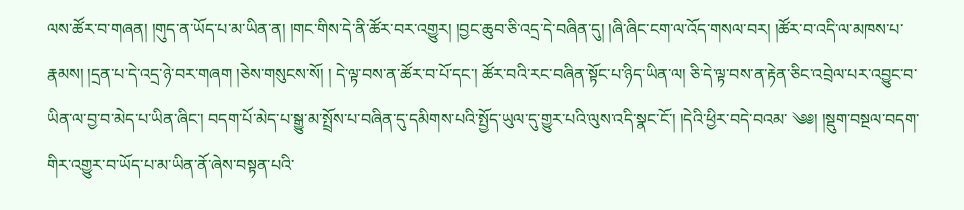ལས་ཚོར་བ་གཞན། །གུད་ན་ཡོད་པ་མ་ཡིན་ན། །གང་གིས་དེ་ནི་ཚོར་བར་འགྱུར། །བྱང་ཆུབ་ཅི་འདྲ་དེ་བཞིན་དུ། །ཞི་ཞིང་ངག་ལ་འོད་གསལ་བར། །ཚོར་བ་འདི་ལ་མཁས་པ་རྣམས། །དྲན་པ་དེ་འདྲ་ཉེ་བར་གཞག །ཅེས་གསུངས་སོ། ། དེ་ལྟ་བས་ན་ཚོར་བ་པོ་དང་། ཚོར་བའི་རང་བཞིན་སྟོང་པ་ཉིད་ཡིན་ལ། ཅི་དེ་ལྟ་བས་ན་རྟེན་ཅིང་འབྲེལ་པར་འབྱུང་བ་ཡིན་ལ་བྱ་བ་མེད་པ་ཡིན་ཞིང་། བདག་པོ་མེད་པ་སྒྱུ་མ་སྤྲོས་པ་བཞིན་དུ་དམིགས་པའི་སྤྱོད་ཡུལ་དུ་གྱུར་པའི་ལུས་འདི་སྣང་ངོ་། །དེའི་ཕྱིར་བདེ་བའམ་ ༄༅། །སྡུག་བསྔལ་བདག་གིར་འགྱུར་བ་ཡོད་པ་མ་ཡིན་ནོ་ཞེས་བསྟན་པའི་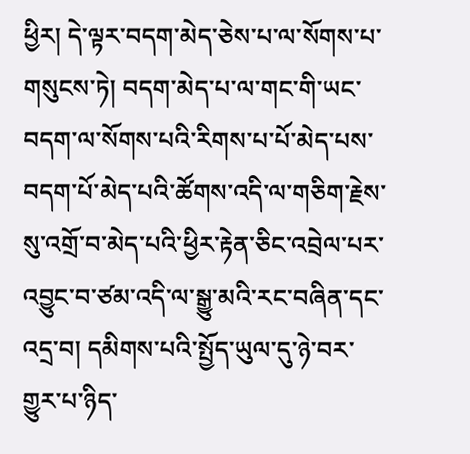ཕྱིར། དེ་ལྟར་བདག་མེད་ཅེས་པ་ལ་སོགས་པ་གསུངས་ཏེ། བདག་མེད་པ་ལ་གང་གི་ཡང་བདག་ལ་སོགས་པའི་རིགས་པ་པོ་མེད་པས་བདག་པོ་མེད་པའི་ཚོགས་འདི་ལ་གཅིག་རྗེས་ སུ་འགྲོ་བ་མེད་པའི་ཕྱིར་རྟེན་ཅིང་འབྲེལ་པར་འབྱུང་བ་ཙམ་འདི་ལ་སྒྱུ་མའི་རང་བཞིན་དང་འདྲ་བ། དམིགས་པའི་སྤྱོད་ཡུལ་དུ་ཉེ་བར་གྱུར་པ་ཉིད་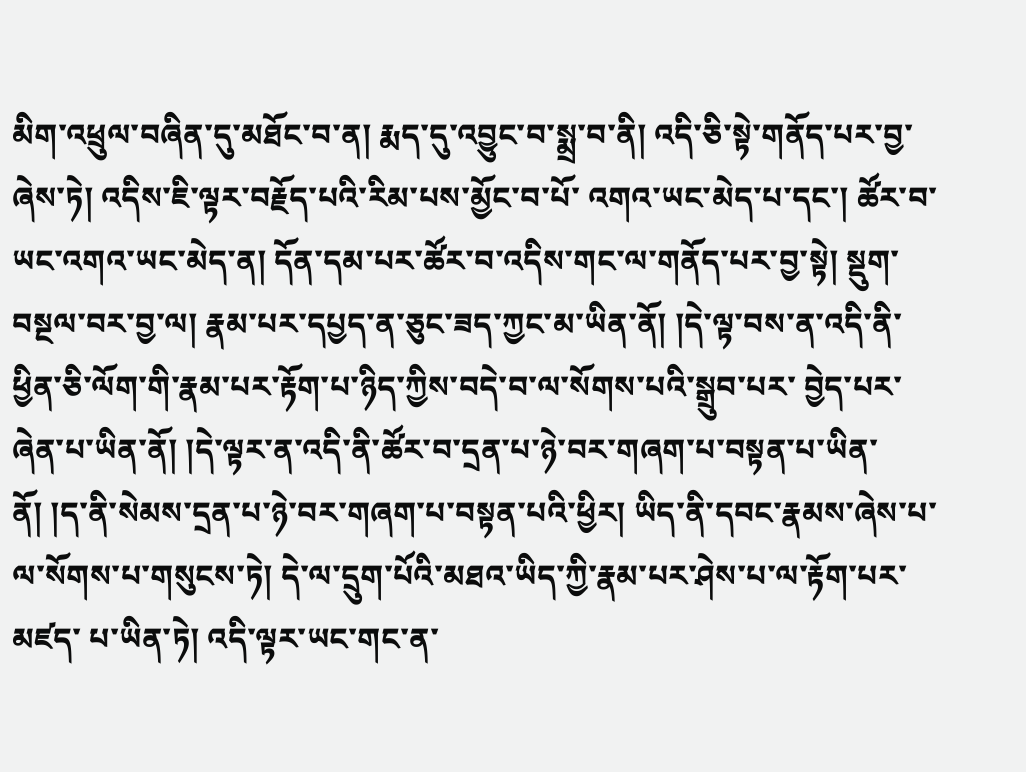མིག་འཕྲུལ་བཞིན་དུ་མཐོང་བ་ན། རྨད་དུ་འབྱུང་བ་སྨྲ་བ་ནི། འདི་ཅི་སྟེ་གནོད་པར་བྱ་ཞེས་ཏེ། འདིས་ཇི་ལྟར་བརྗོད་པའི་རིམ་པས་མྱོང་བ་པོ་ འགའ་ཡང་མེད་པ་དང་། ཚོར་བ་ཡང་འགའ་ཡང་མེད་ན། དོན་དམ་པར་ཚོར་བ་འདིས་གང་ལ་གནོད་པར་བྱ་སྟེ། སྡུག་བསྔལ་བར་བྱ་ལ། རྣམ་པར་དཔྱད་ན་ཅུང་ཟད་ཀྱང་མ་ཡིན་ནོ། །དེ་ལྟ་བས་ན་འདི་ནི་ཕྱིན་ཅི་ལོག་གི་རྣམ་པར་རྟོག་པ་ཉིད་ཀྱིས་བདེ་བ་ལ་སོགས་པའི་སྒྲུབ་པར་ བྱེད་པར་ཞེན་པ་ཡིན་ནོ། །དེ་ལྟར་ན་འདི་ནི་ཚོར་བ་དྲན་པ་ཉེ་བར་གཞག་པ་བསྟན་པ་ཡིན་ནོ། །ད་ནི་སེམས་དྲན་པ་ཉེ་བར་གཞག་པ་བསྟན་པའི་ཕྱིར། ཡིད་ནི་དབང་རྣམས་ཞེས་པ་ལ་སོགས་པ་གསུངས་ཏེ། དེ་ལ་དྲུག་པོའི་མཐའ་ཡིད་ཀྱི་རྣམ་པར་ཤེས་པ་ལ་རྟོག་པར་མཛད་ པ་ཡིན་ཏེ། འདི་ལྟར་ཡང་གང་ན་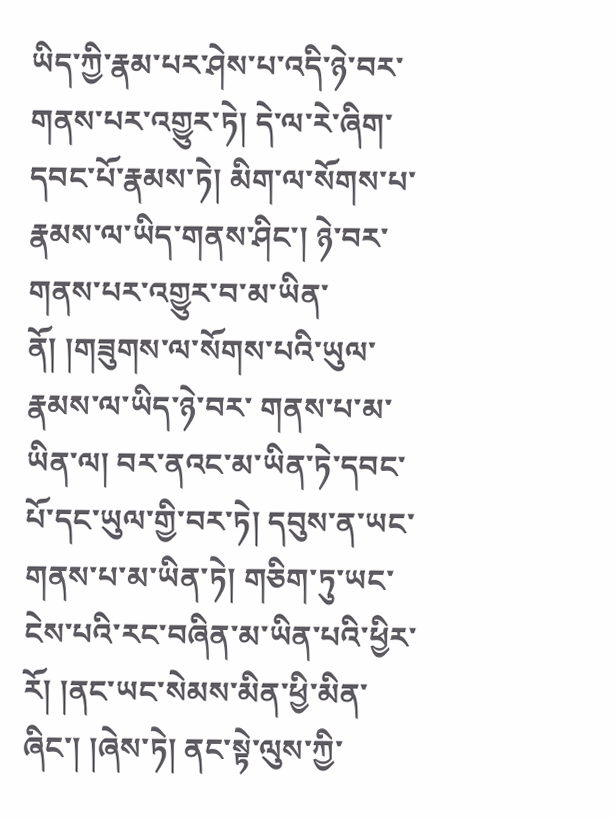ཡིད་ཀྱི་རྣམ་པར་ཤེས་པ་འདི་ཉེ་བར་གནས་པར་འགྱུར་ཏེ། དེ་ལ་རེ་ཞིག་དབང་པོ་རྣམས་ཏེ། མིག་ལ་སོགས་པ་རྣམས་ལ་ཡིད་གནས་ཤིང་། ཉེ་བར་གནས་པར་འགྱུར་བ་མ་ཡིན་ནོ། །གཟུགས་ལ་སོགས་པའི་ཡུལ་རྣམས་ལ་ཡིད་ཉེ་བར་ གནས་པ་མ་ཡིན་ལ། བར་ནའང་མ་ཡིན་ཏེ་དབང་པོ་དང་ཡུལ་གྱི་བར་ཏེ། དབུས་ན་ཡང་གནས་པ་མ་ཡིན་ཏེ། གཅིག་ཏུ་ཡང་ངེས་པའི་རང་བཞིན་མ་ཡིན་པའི་ཕྱིར་རོ། །ནང་ཡང་སེམས་མིན་ཕྱི་མིན་ཞིང་། །ཞེས་ཏེ། ནང་སྟེ་ལུས་ཀྱི་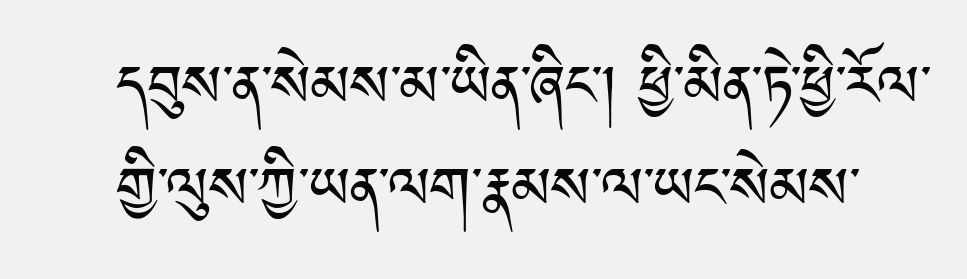དབུས་ན་སེམས་མ་ཡིན་ཞིང་། ཕྱི་མིན་ཏེ་ཕྱི་རོལ་གྱི་ལུས་ཀྱི་ཡན་ལག་རྣམས་ལ་ཡང་སེམས་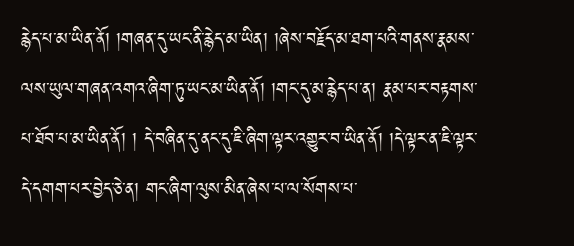རྙེད་པ་མ་ཡིན་ནོ། །གཞན་དུ་ཡང་ནི་རྙེད་མ་ཡིན། །ཞེས་བརྗོད་མ་ཐག་པའི་གནས་རྣམས་ལས་ཡུལ་གཞན་འགའ་ཞིག་ཏུ་ཡང་མ་ཡིན་ནོ། །གང་དུ་མ་རྙེད་པ་ན། རྣམ་པར་བརྟགས་པ་ཐོབ་པ་མ་ཡིན་ནོ། ། དེ་བཞིན་དུ་ནང་དུ་ཇི་ཞིག་ལྟར་འགྱུར་བ་ཡིན་ནོ། །དེ་ལྟར་ན་ཇི་ལྟར་དེ་དགག་པར་བྱེད་ཅེ་ན། གང་ཞིག་ལུས་མིན་ཞེས་པ་ལ་སོགས་པ་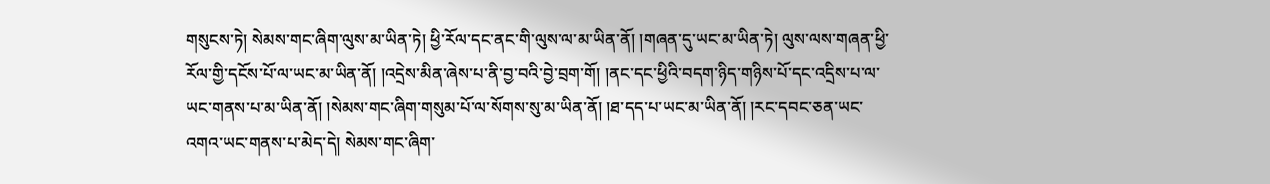གསུངས་ཏེ། སེམས་གང་ཞིག་ལུས་མ་ཡིན་ཏེ། ཕྱི་རོལ་དང་ནང་གི་ལུས་ལ་མ་ཡིན་ནོ། །གཞན་དུ་ཡང་མ་ཡིན་ཏེ། ལུས་ལས་གཞན་ཕྱི་ རོལ་གྱི་དངོས་པོ་ལ་ཡང་མ་ཡིན་ནོ། །འདྲེས་མིན་ཞེས་པ་ནི་བྱ་བའི་བྱེ་བྲག་གོ། །ནང་དང་ཕྱིའི་བདག་ཉིད་གཉིས་པོ་དང་འདྲིས་པ་ལ་ཡང་གནས་པ་མ་ཡིན་ནོ། །སེམས་གང་ཞིག་གསུམ་པོ་ལ་སོགས་སུ་མ་ཡིན་ནོ། །ཐ་དད་པ་ཡང་མ་ཡིན་ནོ། །རང་དབང་ཅན་ཡང་ འགའ་ཡང་གནས་པ་མེད་དེ། སེམས་གང་ཞིག་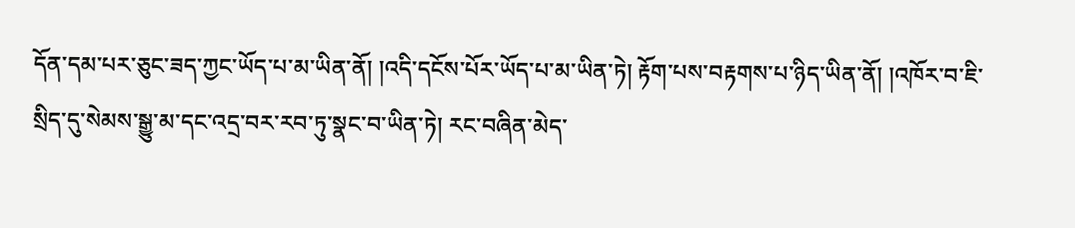དོན་དམ་པར་ཅུང་ཟད་ཀྱང་ཡོད་པ་མ་ཡིན་ནོ། །འདི་དངོས་པོར་ཡོད་པ་མ་ཡིན་ཏེ། རྟོག་པས་བརྟགས་པ་ཉིད་ཡིན་ནོ། །འཁོར་བ་ཇི་སྲིད་དུ་སེམས་སྒྱུ་མ་དང་འདྲ་བར་རབ་ཏུ་སྣང་བ་ཡིན་ཏེ། རང་བཞིན་མེད་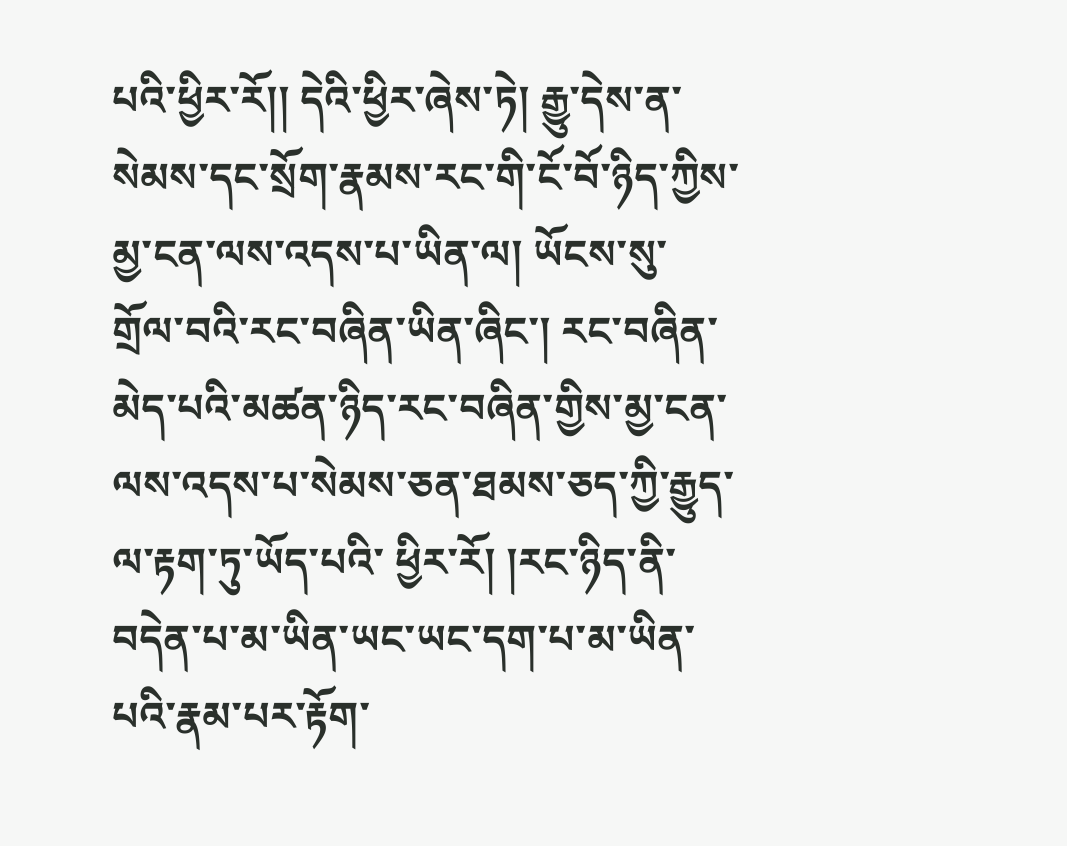པའི་ཕྱིར་རོ།། དེའི་ཕྱིར་ཞེས་ཏེ། རྒྱུ་དེས་ན་སེམས་དང་སྲོག་རྣམས་རང་གི་ངོ་བོ་ཉིད་ཀྱིས་མྱ་ངན་ལས་འདས་པ་ཡིན་ལ། ཡོངས་སུ་གྲོལ་བའི་རང་བཞིན་ཡིན་ཞིང་། རང་བཞིན་མེད་པའི་མཚན་ཉིད་རང་བཞིན་གྱིས་མྱ་ངན་ལས་འདས་པ་སེམས་ཅན་ཐམས་ཅད་ཀྱི་རྒྱུད་ལ་རྟག་ཏུ་ཡོད་པའི་ ཕྱིར་རོ། །རང་ཉིད་ནི་བདེན་པ་མ་ཡིན་ཡང་ཡང་དག་པ་མ་ཡིན་པའི་རྣམ་པར་རྟོག་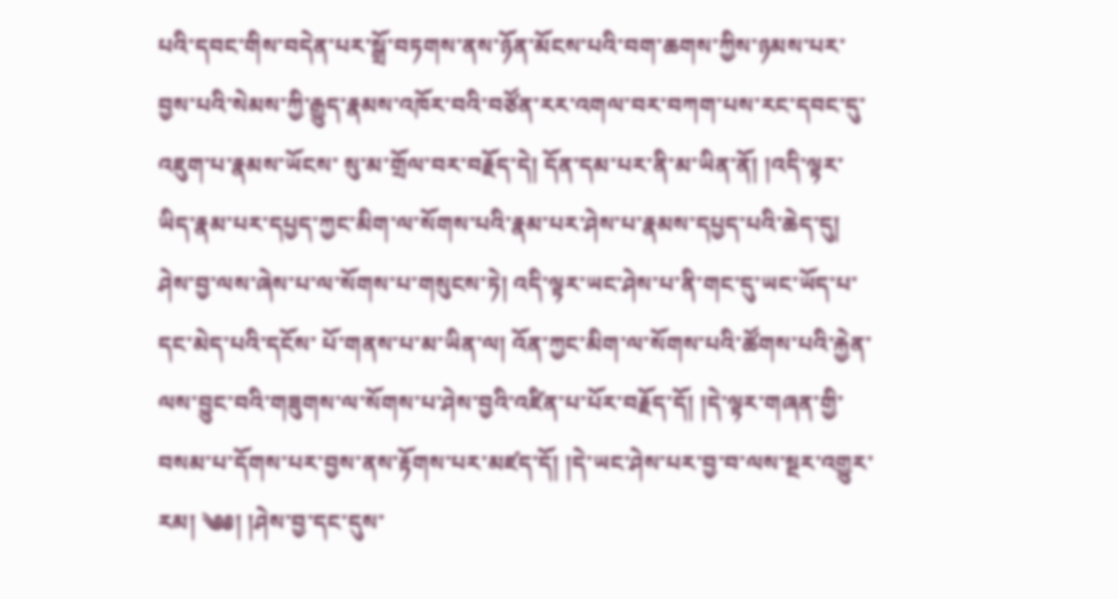པའི་དབང་གིས་བདེན་པར་སྒྲོ་བཏགས་ནས་ཉོན་མོངས་པའི་བག་ཆགས་ཀྱིས་ཉམས་པར་བྱས་པའི་སེམས་ཀྱི་རྒྱུད་རྣམས་འཁོར་བའི་བཙོན་རར་འགལ་བར་བཀག་པས་རང་དབང་དུ་འཇུག་པ་རྣམས་ཡོངས་ སུ་མ་གྲོལ་བར་བརྗོད་དེ། དོན་དམ་པར་ནི་མ་ཡིན་ནོ། །འདི་ལྟར་ཡིད་རྣམ་པར་དཔྱད་ཀྱང་མིག་ལ་སོགས་པའི་རྣམ་པར་ཤེས་པ་རྣམས་དཔྱད་པའི་ཆེད་དུ། ཤེས་བྱ་ལས་ཞེས་པ་ལ་སོགས་པ་གསུངས་ཏེ། འདི་ལྟར་ཡང་ཤེས་པ་ནི་གང་དུ་ཡང་ཡོད་པ་དང་མེད་པའི་དངོས་ པོ་གནས་པ་མ་ཡིན་ལ། འོན་ཀྱང་མིག་ལ་སོགས་པའི་ཚོགས་པའི་རྐྱེན་ལས་བྱུང་བའི་གཟུགས་ལ་སོགས་པ་ཤེས་བྱའི་འཛིན་པ་པོར་བརྗོད་དོ། །དེ་ལྟར་གཞན་གྱི་བསམ་པ་དོགས་པར་བྱས་ནས་རྟོགས་པར་མཛད་དོ། །དེ་ཡང་ཤེས་པར་བྱ་བ་ལས་སྔར་འགྱུར་རམ། ༄༅། །ཤེས་བྱ་དང་དུས་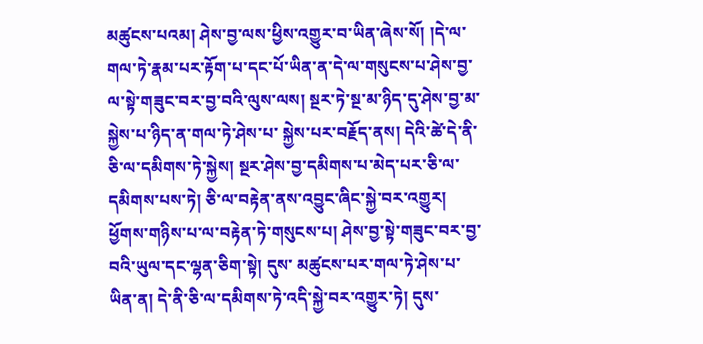མཚུངས་པའམ། ཤེས་བྱ་ལས་ཕྱིས་འགྱུར་བ་ཡིན་ཞེས་སོ། །དེ་ལ་གལ་ཏེ་རྣམ་པར་རྟོག་པ་དང་པོ་ཡིན་ན་དེ་ལ་གསུངས་པ་ཤེས་བྱ་ལ་སྟེ་གཟུང་བར་བྱ་བའི་ལུས་ལས། སྔར་ཏེ་སྔ་མ་ཉིད་དུ་ཤེས་བྱ་མ་སྐྱེས་པ་ཉིད་ན་གལ་ཏེ་ཤེས་པ་ སྐྱེས་པར་བརྗོད་ནས། དེའི་ཚེ་དེ་ནི་ཅི་ལ་དམིགས་ཏེ་སྐྱེས། སྔར་ཤེས་བྱ་དམིགས་པ་མེད་པར་ཅི་ལ་དམིགས་པས་ཏེ། ཅི་ལ་བརྟེན་ནས་འབྱུང་ཞིང་སྐྱེ་བར་འགྱུར། ཕྱོགས་གཉིས་པ་ལ་བརྟེན་ཏེ་གསུངས་པ། ཤེས་བྱ་སྟེ་གཟུང་བར་བྱ་བའི་ཡུལ་དང་ལྷན་ཅིག་སྟེ། དུས་ མཚུངས་པར་གལ་ཏེ་ཤེས་པ་ཡིན་ན། དེ་ནི་ཅི་ལ་དམིགས་ཏེ་འདི་སྐྱེ་བར་འགྱུར་ཏེ། དུས་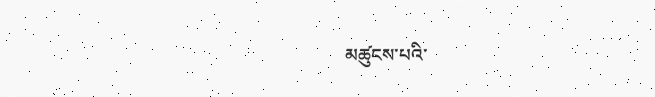མཚུངས་པའི་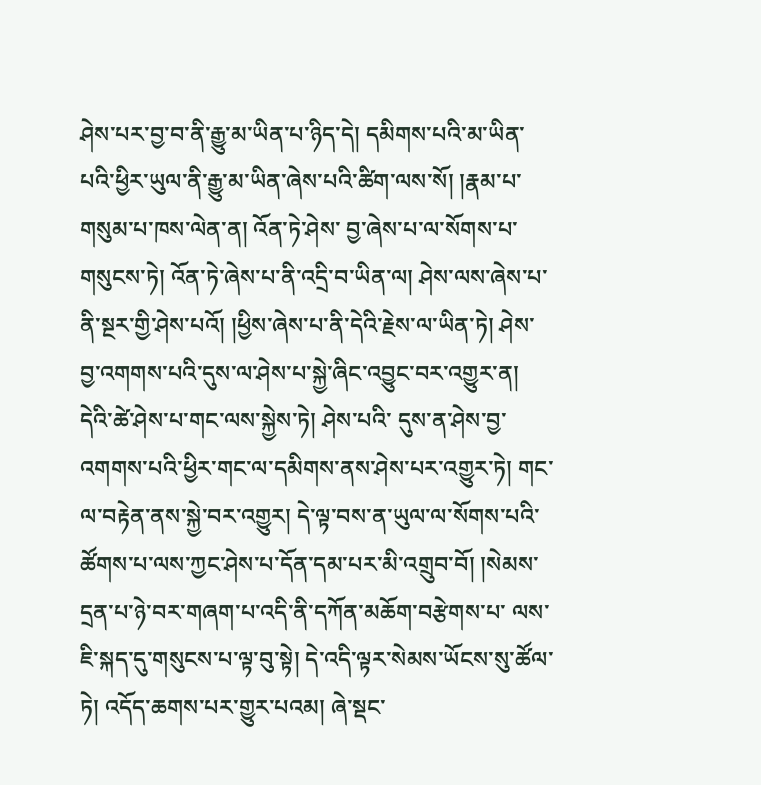ཤེས་པར་བྱ་བ་ནི་རྒྱུ་མ་ཡིན་པ་ཉིད་དེ། དམིགས་པའི་མ་ཡིན་པའི་ཕྱིར་ཡུལ་ནི་རྒྱུ་མ་ཡིན་ཞེས་པའི་ཚིག་ལས་སོ། །རྣམ་པ་གསུམ་པ་ཁས་ལེན་ན། འོན་ཏེ་ཤེས་ བྱ་ཞེས་པ་ལ་སོགས་པ་གསུངས་ཏེ། འོན་ཏེ་ཞེས་པ་ནི་འདྲི་བ་ཡིན་ལ། ཤེས་ལས་ཞེས་པ་ནི་སྔར་གྱི་ཤེས་པའོ། །ཕྱིས་ཞེས་པ་ནི་དེའི་རྗེས་ལ་ཡིན་ཏེ། ཤེས་བྱ་འགགས་པའི་དུས་ལ་ཤེས་པ་སྐྱེ་ཞིང་འབྱུང་བར་འགྱུར་ན། དེའི་ཚེ་ཤེས་པ་གང་ལས་སྐྱེས་ཏེ། ཤེས་པའི་ དུས་ན་ཤེས་བྱ་འགགས་པའི་ཕྱིར་གང་ལ་དམིགས་ནས་ཤེས་པར་འགྱུར་ཏེ། གང་ལ་བརྟེན་ནས་སྐྱེ་བར་འགྱུར། དེ་ལྟ་བས་ན་ཡུལ་ལ་སོགས་པའི་ཚོགས་པ་ལས་ཀྱང་ཤེས་པ་དོན་དམ་པར་མི་འགྲུབ་བོ། །སེམས་དྲན་པ་ཉེ་བར་གཞག་པ་འདི་ནི་དཀོན་མཆོག་བརྩེགས་པ་ ལས་ཇི་སྐད་དུ་གསུངས་པ་ལྟ་བུ་སྟེ། དེ་འདི་ལྟར་སེམས་ཡོངས་སུ་ཚོལ་ཏེ། འདོད་ཆགས་པར་གྱུར་པའམ། ཞེ་སྡང་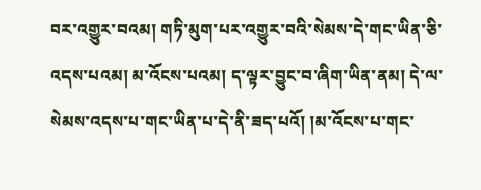བར་འགྱུར་བའམ། གཏི་མུག་པར་འགྱུར་བའི་སེམས་དེ་གང་ཡིན་ཅི་འདས་པའམ། མ་འོངས་པའམ། ད་ལྟར་བྱུང་བ་ཞིག་ཡིན་ནམ། དེ་ལ་ སེམས་འདས་པ་གང་ཡིན་པ་དེ་ནི་ཟད་པའོ། །མ་འོངས་པ་གང་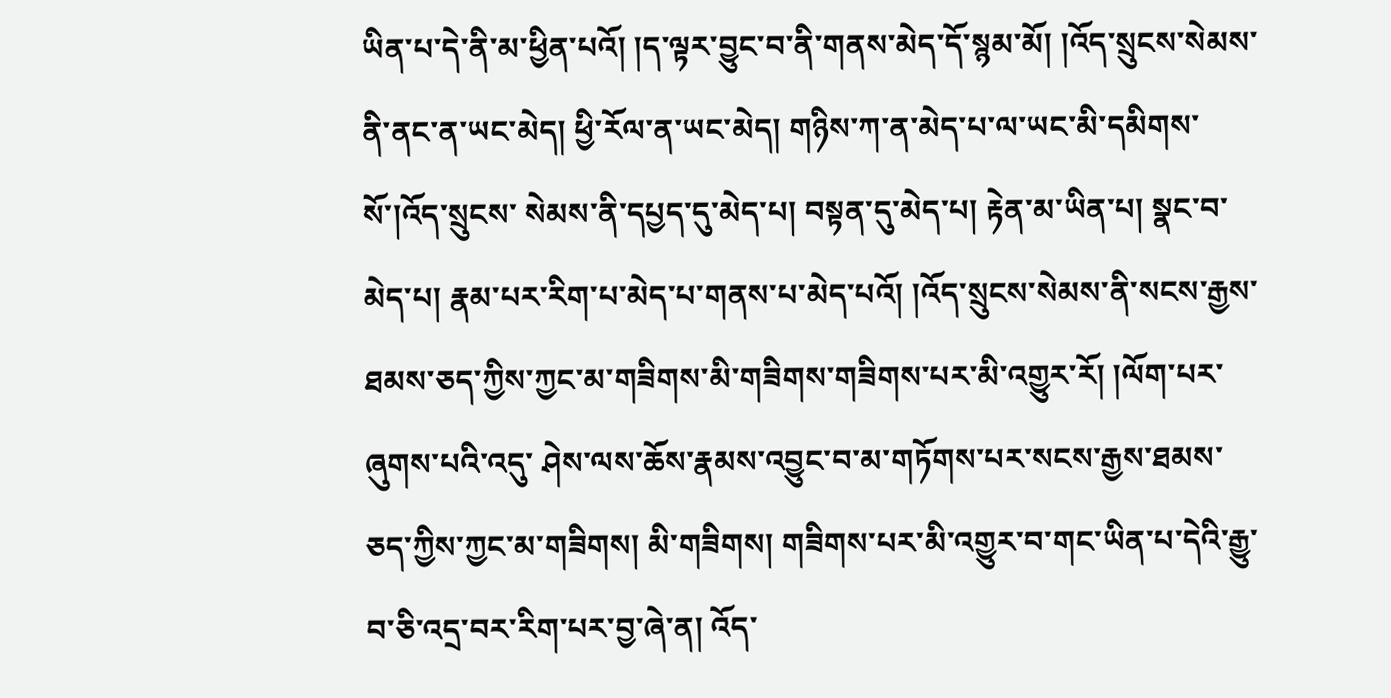ཡིན་པ་དེ་ནི་མ་ཕྱིན་པའོ། །ད་ལྟར་བྱུང་བ་ནི་གནས་མེད་དོ་སྙམ་མོ། །འོད་སྲུངས་སེམས་ནི་ནང་ན་ཡང་མེད། ཕྱི་རོལ་ན་ཡང་མེད། གཉིས་ཀ་ན་མེད་པ་ལ་ཡང་མི་དམིགས་སོ་།འོད་སྲུངས་ སེམས་ནི་དཔྱད་དུ་མེད་པ། བསྟན་དུ་མེད་པ། རྟེན་མ་ཡིན་པ། སྣང་བ་མེད་པ། རྣམ་པར་རིག་པ་མེད་པ་གནས་པ་མེད་པའོ། །འོད་སྲུངས་སེམས་ནི་སངས་རྒྱས་ཐམས་ཅད་ཀྱིས་ཀྱང་མ་གཟིགས་མི་གཟིགས་གཟིགས་པར་མི་འགྱུར་རོ། །ལོག་པར་ཞུགས་པའི་འདུ་ ཤེས་ལས་ཆོས་རྣམས་འབྱུང་བ་མ་གཏོགས་པར་སངས་རྒྱས་ཐམས་ཅད་ཀྱིས་ཀྱང་མ་གཟིགས། མི་གཟིགས། གཟིགས་པར་མི་འགྱུར་བ་གང་ཡིན་པ་དེའི་རྒྱུ་བ་ཅི་འདྲ་བར་རིག་པར་བྱ་ཞེ་ན། འོད་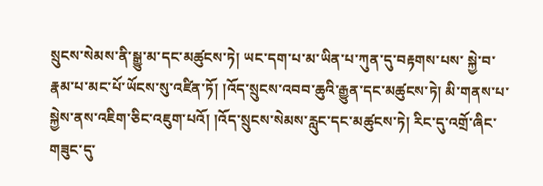སྲུངས་སེམས་ནི་སྒྱུ་མ་དང་མཚུངས་ཏེ། ཡང་དག་པ་མ་ཡིན་པ་ཀུན་དུ་བརྟགས་པས་ སྐྱེ་བ་རྣམ་པ་མང་པོ་ཡོངས་སུ་འཛིན་ཏོ། །འོད་སྲུངས་འབབ་ཆུའི་རྒྱུན་དང་མཚུངས་ཏེ། མི་གནས་པ་སྐྱེས་ནས་འཇིག་ཅིང་འཇུག་པའོ། །འོད་སྲུངས་སེམས་རླུང་དང་མཚུངས་ཏེ། རིང་དུ་འགྲོ་ཞིང་གཟུང་དུ་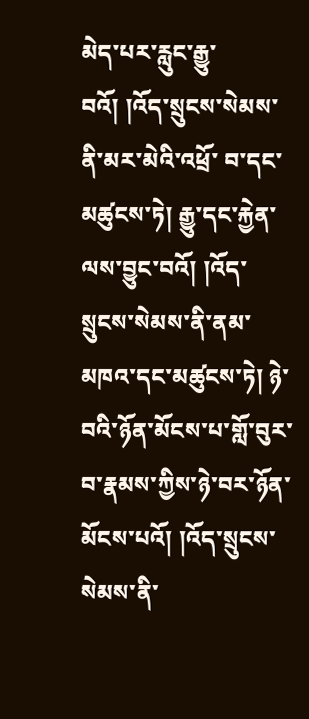མེད་པར་རླུང་རྒྱུ་བའོ། །འོད་སྲུངས་སེམས་ནི་མར་མེའི་འཕྲོ་ བ་དང་མཚུངས་ཏེ། རྒྱུ་དང་རྐྱེན་ལས་བྱུང་བའོ། །འོད་སྲུངས་སེམས་ནི་ནམ་མཁའ་དང་མཚུངས་ཏེ། ཉེ་བའི་ཉོན་མོངས་པ་གློ་བུར་བ་རྣམས་ཀྱིས་ཉེ་བར་ཉོན་མོངས་པའོ། །འོད་སྲུངས་སེམས་ནི་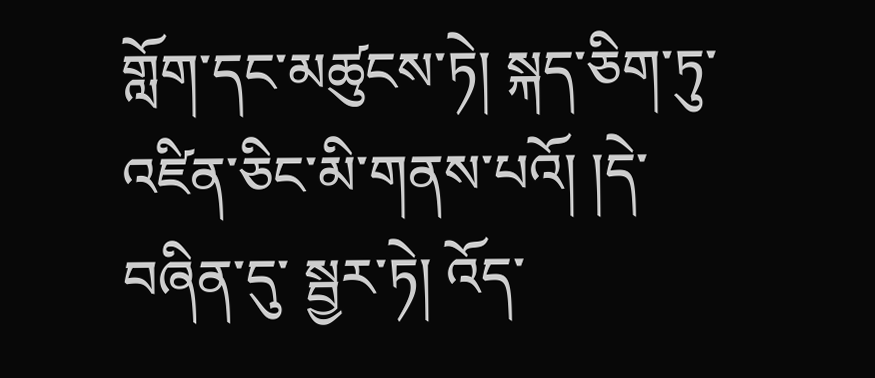གློག་དང་མཚུངས་ཏེ། སྐད་ཅིག་ཏུ་འཛིན་ཅིང་མི་གནས་པའོ། །དེ་བཞིན་དུ་ སྦྱར་ཏེ། འོད་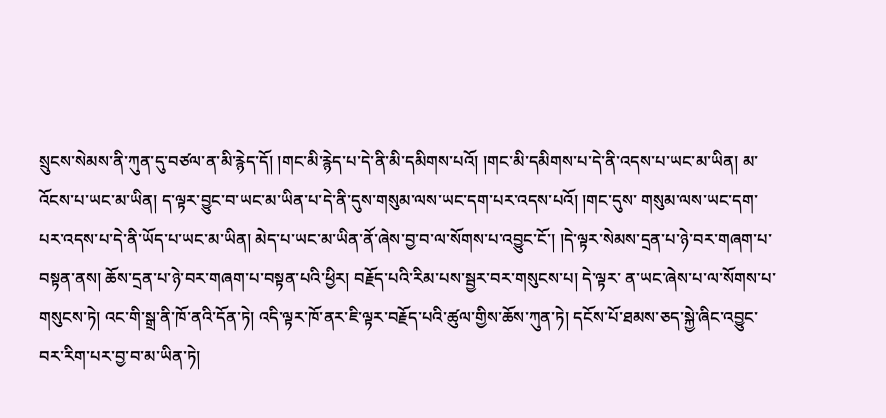སྲུངས་སེམས་ནི་ཀུན་དུ་བཙལ་ན་མི་རྙེད་དོ། །གང་མི་རྙེད་པ་དེ་ནི་མི་དམིགས་པའོ། །གང་མི་དམིགས་པ་དེ་ནི་འདས་པ་ཡང་མ་ཡིན། མ་འོངས་པ་ཡང་མ་ཡིན། ད་ལྟར་བྱུང་བ་ཡང་མ་ཡིན་པ་དེ་ནི་དུས་གསུམ་ལས་ཡང་དག་པར་འདས་པའོ། །གང་དུས་ གསུམ་ལས་ཡང་དག་པར་འདས་པ་དེ་ནི་ཡོད་པ་ཡང་མ་ཡིན། མེད་པ་ཡང་མ་ཡིན་ནོ་ཞེས་བྱ་བ་ལ་སོགས་པ་འབྱུང་ངོ་། །དེ་ལྟར་སེམས་དྲན་པ་ཉེ་བར་གཞག་པ་བསྟན་ནས། ཆོས་དྲན་པ་ཉེ་བར་གཞག་པ་བསྟན་པའི་ཕྱིར། བརྗོད་པའི་རིམ་པས་སྦྱར་བར་གསུངས་པ། དེ་ལྟར་ ན་ཡང་ཞེས་པ་ལ་སོགས་པ་གསུངས་ཏེ། འང་གི་སྒྲ་ནི་ཁོ་ནའི་དོན་ཏེ། འདི་ལྟར་ཁོ་ནར་ཇི་ལྟར་བརྗོད་པའི་ཚུལ་གྱིས་ཆོས་ཀུན་ཏེ། དངོས་པོ་ཐམས་ཅད་སྐྱེ་ཞིང་འབྱུང་བར་རིག་པར་བྱ་བ་མ་ཡིན་ཏེ།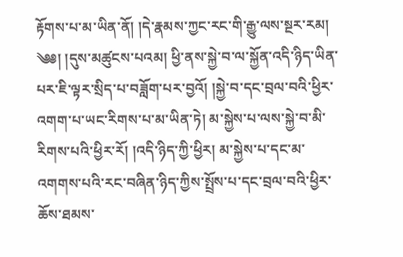རྟོགས་པ་མ་ཡིན་ནོ། །དེ་རྣམས་ཀྱང་རང་གི་རྒྱུ་ལས་སྔར་རམ། ༄༅། །དུས་མཚུངས་པའམ། ཕྱི་ནས་སྐྱེ་བ་ལ་སྐྱོན་འདི་ཉིད་ཡིན་པར་ཇི་ལྟར་སྲིད་པ་བཟློག་པར་བྱའོ། །སྐྱེ་བ་དང་བྲལ་བའི་ཕྱིར་འགག་པ་ཡང་རིགས་པ་མ་ཡིན་ཏེ། མ་སྐྱེས་པ་ལས་སྐྱེ་བ་མི་རིགས་པའི་ཕྱིར་རོ། །འདི་ཉིད་ཀྱི་ཕྱིར། མ་སྐྱེས་པ་དང་མ་ འགགས་པའི་རང་བཞིན་ཉིད་ཀྱིས་སྤྲོས་པ་དང་བྲལ་བའི་ཕྱིར་ཆོས་ཐམས་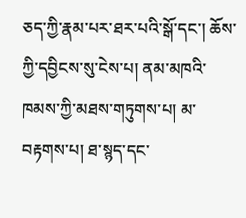ཅད་ཀྱི་རྣམ་པར་ཐར་པའི་སྒོ་དང་། ཆོས་ཀྱི་དབྱིངས་སུ་ངེས་པ། ནམ་མཁའི་ཁམས་ཀྱི་མཐས་གཏུགས་པ། མ་བརྟགས་པ། ཐ་སྙད་དང་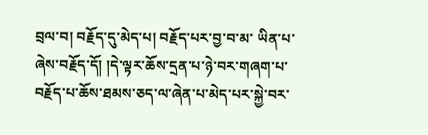བྲལ་བ། བརྗོད་དུ་མེད་པ། བརྗོད་པར་བྱ་བ་མ་ ཡིན་པ་ཞེས་བརྗོད་དོ། །དེ་ལྟར་ཆོས་དྲན་པ་ཉེ་བར་གཞག་པ་བརྗོད་པ་ཆོས་ཐམས་ཅད་ལ་ཞེན་པ་མེད་པར་སྐྱེ་བར་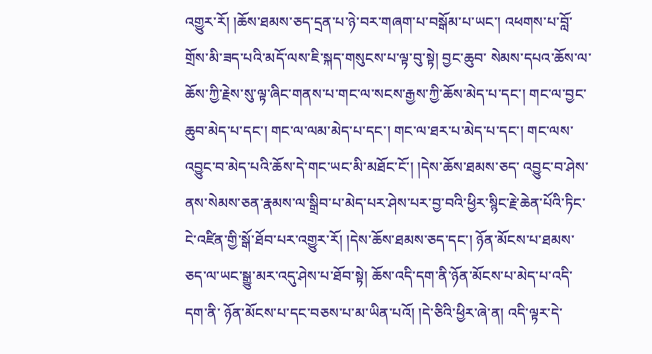འགྱུར་རོ། །ཆོས་ཐམས་ཅད་དྲན་པ་ཉེ་བར་གཞག་པ་བསྒོམ་པ་ཡང་། འཕགས་པ་བློ་གྲོས་མི་ཟད་པའི་མདོ་ལས་ཇི་སྐད་གསུངས་པ་ལྟ་བུ་སྟེ། བྱང་ཆུབ་ སེམས་དཔའ་ཆོས་ལ་ཆོས་ཀྱི་རྗེས་སུ་ལྟ་ཞིང་གནས་པ་གང་ལ་སངས་རྒྱས་ཀྱི་ཆོས་མེད་པ་དང་། གང་ལ་བྱང་ཆུབ་མེད་པ་དང་། གང་ལ་ལམ་མེད་པ་དང་། གང་ལ་ཐར་པ་མེད་པ་དང་། གང་ལས་འབྱུང་བ་མེད་པའི་ཆོས་དེ་གང་ཡང་མི་མཐོང་ངོ་། །དེས་ཆོས་ཐམས་ཅད་ འབྱུང་བ་ཤེས་ནས་སེམས་ཅན་རྣམས་ལ་སྒྲིབ་པ་མེད་པར་ཤེས་པར་བྱ་བའི་ཕྱིར་སྙིང་རྗེ་ཆེན་པོའི་ཏིང་ངེ་འཛིན་གྱི་སྒོ་ཐོབ་པར་འགྱུར་རོ། །དེས་ཆོས་ཐམས་ཅད་དང་། ཉོན་མོངས་པ་ཐམས་ཅད་ལ་ཡང་སྒྱུ་མར་འདུ་ཤེས་པ་ཐོབ་སྟེ། ཆོས་འདི་དག་ནི་ཉོན་མོངས་པ་མེད་པ་འདི་དག་ནི་ ཉོན་མོངས་པ་དང་བཅས་པ་མ་ཡིན་པའོ། །དེ་ཅིའི་ཕྱིར་ཞེ་ན། འདི་ལྟར་དེ་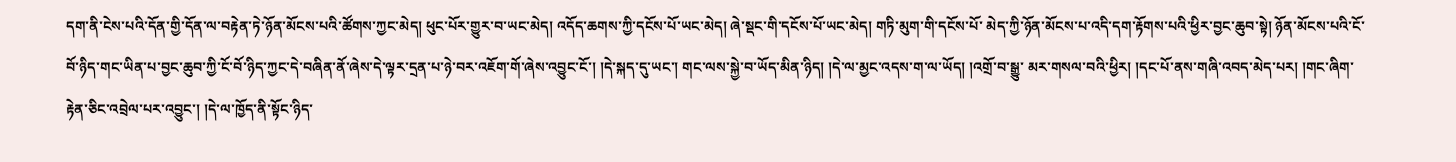དག་ནི་ངེས་པའི་དོན་གྱི་དོན་ལ་བརྟེན་ཏེ་ཉོན་མོངས་པའི་ཚོགས་ཀྱང་མེད། ཕུང་པོར་གྱུར་བ་ཡང་མེད། འདོད་ཆགས་ཀྱི་དངོས་པོ་ཡང་མེད། ཞེ་སྡང་གི་དངོས་པོ་ཡང་མེད། གཏི་མུག་གི་དངོས་པོ་ མེད་ཀྱི་ཉོན་མོངས་པ་འདི་དག་རྟོགས་པའི་ཕྱིར་བྱང་ཆུབ་སྟེ། ཉོན་མོངས་པའི་ངོ་བོ་ཉིད་གང་ཡིན་པ་བྱང་ཆུབ་ཀྱི་ངོ་བོ་ཉིད་ཀྱང་དེ་བཞིན་ནོ་ཞེས་དེ་ལྟར་དྲན་པ་ཉེ་བར་འཇོག་གོ་ཞེས་འབྱུང་ངོ་། །དེ་སྐད་དུ་ཡང་། གང་ལས་སྐྱེ་བ་ཡོད་མིན་ཉིད། །དེ་ལ་མྱང་འདས་ག་ལ་ཡོད། །འགྲོ་བ་སྒྱུ་ མར་གསལ་བའི་ཕྱིར། །དང་པོ་ནས་གཞི་འབད་མེད་པར། །གང་ཞིག་རྟེན་ཅིང་འབྲེལ་པར་འབྱུང་། །དེ་ལ་ཁྱོད་ནི་སྟོང་ཉིད་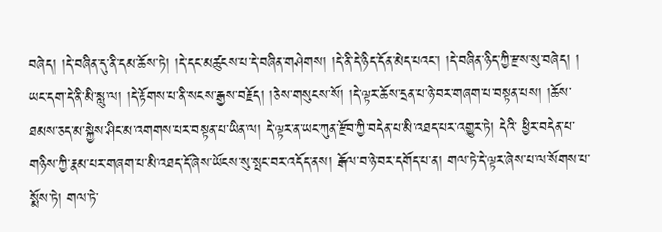བཞེད། །དེ་བཞིན་དུ་ནི་དམ་ཆོས་ཏེ། །དེ་དང་མཚུངས་པ་དེ་བཞིན་གཤེགས། །དེ་ནི་དེ་ཉིད་དོན་མེད་པའང་། །དེ་བཞིན་ཉིད་ཀྱི་རྫས་སུ་བཞེད། ། ཡང་དག་དེ་ནི་མི་སླུ་ལ། །དེ་རྟོགས་པ་ནི་སངས་རྒྱས་བརྗོད། །ཅེས་གསུངས་སོ། །དེ་ལྟར་ཆོས་དྲན་པ་ཉེ་བར་གཞག་པ་བསྟན་པས། །ཆོས་ཐམས་ཅད་མ་སྐྱེས་ཤིང་མ་འགགས་པར་བསྟན་པ་ཡིན་ལ། དེ་ལྟར་ན་ཡང་ཀུན་རྫོབ་ཀྱི་བདེན་པ་མི་འཐད་པར་འགྱུར་ཏེ། དེའི་ ཕྱིར་བདེན་པ་གཉིས་ཀྱི་རྣམ་པར་གཞག་པ་མི་འཐད་དོ་ཞེས་ཡོངས་སུ་སྤང་བར་འདོད་ནས། རྒོལ་བ་ཉེ་བར་དགོད་པ་ན། གལ་ཏེ་དེ་ལྟར་ཞེས་པ་ལ་སོགས་པ་སྨོས་ཏེ། གལ་ཏེ་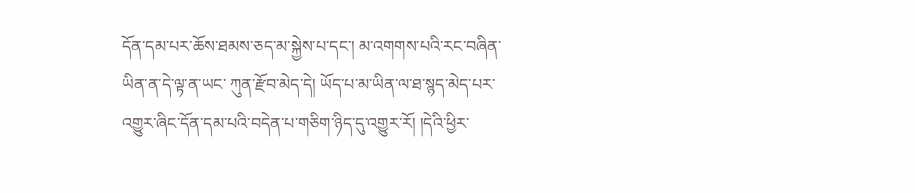དོན་དམ་པར་ཆོས་ཐམས་ཅད་མ་སྐྱེས་པ་དང་། མ་འགགས་པའི་རང་བཞིན་ཡིན་ན་དེ་ལྟ་ན་ཡང་ ཀུན་རྫོབ་མེད་དེ། ཡོད་པ་མ་ཡིན་ལ་ཐ་སྙད་མེད་པར་འགྱུར་ཞིང་དོན་དམ་པའི་བདེན་པ་གཅིག་ཉིད་དུ་འགྱུར་རོ། །དེའི་ཕྱིར་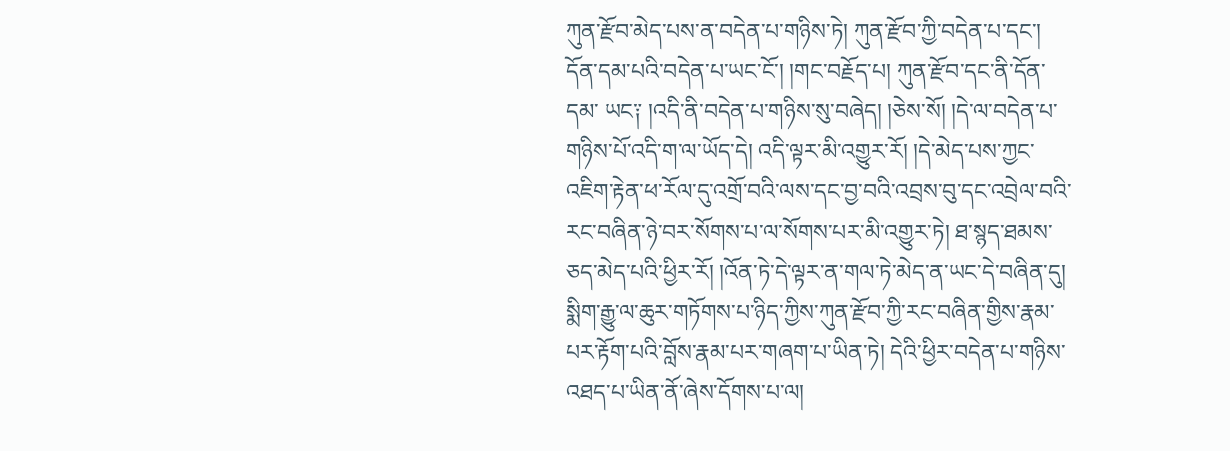ཀུན་རྫོབ་མེད་པས་ན་བདེན་པ་གཉིས་ཏེ། ཀུན་རྫོབ་ཀྱི་བདེན་པ་དང་། དོན་དམ་པའི་བདེན་པ་ཡང་ངོ་། །གང་བརྗོད་པ། ཀུན་རྫོབ་དང་ནི་དོན་དམ་ ཡང༑ །འདི་ནི་བདེན་པ་གཉིས་སུ་བཞེད། །ཅེས་སོ། །དེ་ལ་བདེན་པ་གཉིས་པོ་འདི་ག་ལ་ཡོད་དེ། འདི་ལྟར་མི་འགྱུར་རོ། །དེ་མེད་པས་ཀྱང་འཇིག་རྟེན་ཕ་རོལ་དུ་འགྲོ་བའི་ལས་དང་བྱ་བའི་འབྲས་བུ་དང་འབྲེལ་བའི་རང་བཞིན་ཉེ་བར་སོགས་པ་ལ་སོགས་པར་མི་འགྱུར་ཏེ། ཐ་སྙད་ཐམས་ཅད་མེད་པའི་ཕྱིར་རོ། །འོན་ཏེ་དེ་ལྟར་ན་གལ་ཏེ་མེད་ན་ཡང་དེ་བཞིན་དུ། སྨིག་རྒྱུ་ལ་ཆུར་གཏོགས་པ་ཉིད་ཀྱིས་ཀུན་རྫོབ་ཀྱི་རང་བཞིན་གྱིས་རྣམ་པར་རྟོག་པའི་བློས་རྣམ་པར་གཞག་པ་ཡིན་ཏེ། དེའི་ཕྱིར་བདེན་པ་གཉིས་འཐད་པ་ཡིན་ནོ་ཞེས་དོགས་པ་ལ།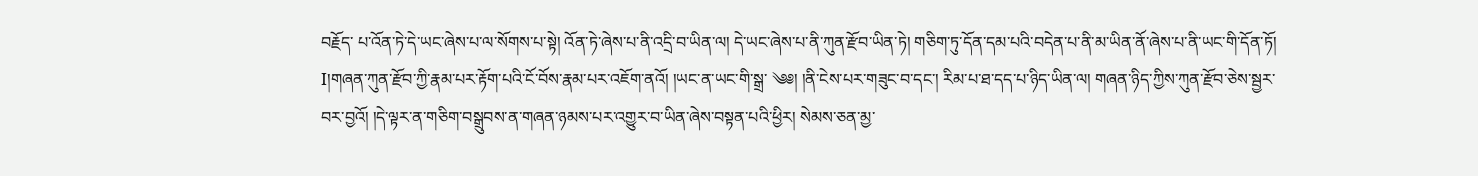བརྗོད་ པ་འོན་ཏེ་དེ་ཡང་ཞེས་པ་ལ་སོགས་པ་སྟེ། འོན་ཏེ་ཞེས་པ་ནི་འདྲི་བ་ཡིན་ལ། དེ་ཡང་ཞེས་པ་ནི་ཀུན་རྫོབ་ཡིན་ཏེ། གཅིག་ཏུ་དོན་དམ་པའི་བདེན་པ་ནི་མ་ཡིན་ནོ་ཞེས་པ་ནི་ཡང་གི་དོན་ཏོ། I།གཞན་ཀུན་རྫོབ་ཀྱི་རྣམ་པར་རྟོག་པའི་ངོ་བོས་རྣམ་པར་འཇོག་ནའོ། །ཡང་ན་ཡང་གི་སྒྲ་ ༄༅། །ནི་ངེས་པར་གཟུང་བ་དང་། རིམ་པ་ཐ་དད་པ་ཉིད་ཡིན་ལ། གཞན་ཉིད་ཀྱིས་ཀུན་རྫོབ་ཅེས་སྦྱར་བར་བྱའོ། །དེ་ལྟར་ན་གཅིག་བསྒྲུབས་ན་གཞན་ཉམས་པར་འགྱུར་བ་ཡིན་ཞེས་བསྟན་པའི་ཕྱིར། སེམས་ཅན་མྱ་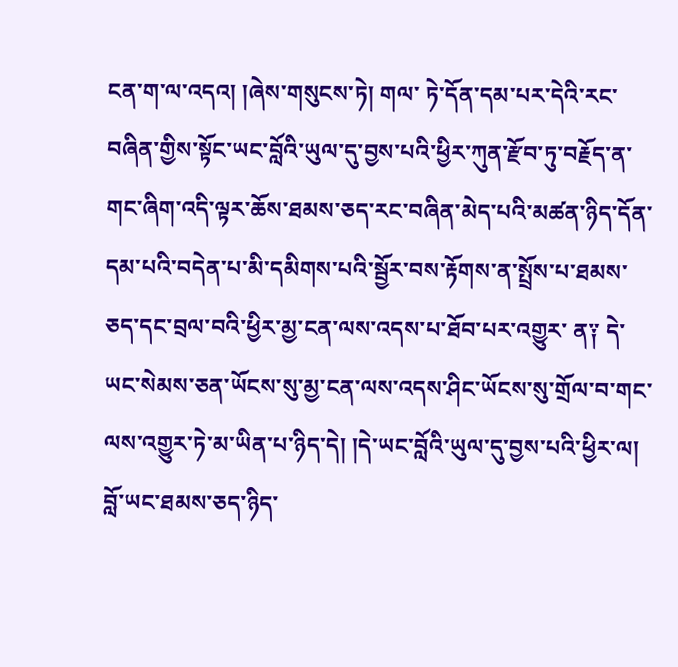ངན་ག་ལ་འདའ། །ཞེས་གསུངས་ཏེ། གལ་ ཏེ་དོན་དམ་པར་དེའི་རང་བཞིན་གྱིས་སྟོང་ཡང་བློའི་ཡུལ་དུ་བྱས་པའི་ཕྱིར་ཀུན་རྫོབ་ཏུ་བརྗོད་ན་གང་ཞིག་འདི་ལྟར་ཆོས་ཐམས་ཅད་རང་བཞིན་མེད་པའི་མཚན་ཉིད་དོན་དམ་པའི་བདེན་པ་མི་དམིགས་པའི་སྦྱོར་བས་རྟོགས་ན་སྤྲོས་པ་ཐམས་ཅད་དང་བྲལ་བའི་ཕྱིར་མྱ་ངན་ལས་འདས་པ་ཐོབ་པར་འགྱུར་ ན༑ དེ་ཡང་སེམས་ཅན་ཡོངས་སུ་མྱ་ངན་ལས་འདས་ཤིང་ཡོངས་སུ་གྲོལ་བ་གང་ལས་འགྱུར་ཏེ་མ་ཡིན་པ་ཉིད་དེ། །དེ་ཡང་བློའི་ཡུལ་དུ་བྱས་པའི་ཕྱིར་ལ། བློ་ཡང་ཐམས་ཅད་ཉིད་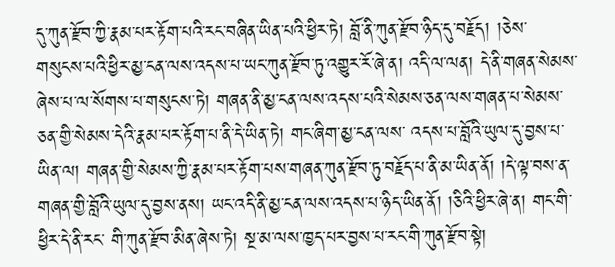དུ་ཀུན་རྫོབ་ཀྱི་རྣམ་པར་རྟོག་པའི་རང་བཞིན་ཡིན་པའི་ཕྱིར་ཏེ། བློ་ནི་ཀུན་རྫོབ་ཉིད་དུ་བརྗོད། །ཅེས་ གསུངས་པའི་ཕྱིར་མྱ་ངན་ལས་འདས་པ་ཡང་ཀུན་རྫོབ་ཏུ་འགྱུར་རོ་ཞེ་ན། འདི་ལ་ལན། དེ་ནི་གཞན་སེམས་ཞེས་པ་ལ་སོགས་པ་གསུངས་ཏེ། གཞན་ནི་མྱ་ངན་ལས་འདས་པའི་སེམས་ཅན་ལས་གཞན་པ་སེམས་ཅན་གྱི་སེམས་དེའི་རྣམ་པར་རྟོག་པ་ནི་དེ་ཡིན་ཏེ། གང་ཞིག་མྱ་ངན་ལས་ འདས་པ་བློའི་ཡུལ་དུ་བྱས་པ་ཡིན་ལ། གཞན་གྱི་སེམས་ཀྱི་རྣམ་པར་རྟོག་པས་གཞན་ཀུན་རྫོབ་ཏུ་བརྗོད་པ་ནི་མ་ཡིན་ནོ། །དེ་ལྟ་བས་ན་གཞན་གྱི་བློའི་ཡུལ་དུ་བྱས་ནས། ཡང་འདི་ནི་མྱ་ངན་ལས་འདས་པ་ཉིད་ཡིན་ནོ། །ཅིའི་ཕྱིར་ཞེ་ན། གང་གི་ཕྱིར་དེ་ནི་རང་ གི་ཀུན་རྫོབ་མིན་ཞེས་ཏེ། སྔ་མ་ལས་ཁྱད་པར་བྱས་པ་རང་གི་ཀུན་རྫོབ་སྟེ།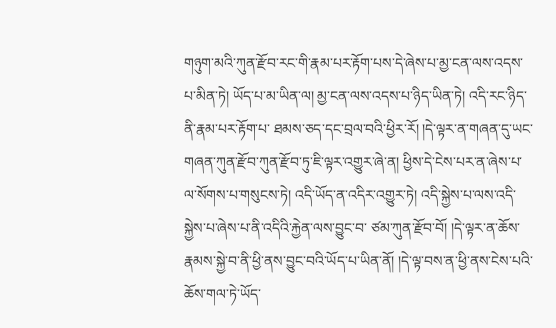གཉུག་མའི་ཀུན་རྫོབ་རང་གི་རྣམ་པར་རྟོག་པས་དེ་ཞེས་པ་མྱ་ངན་ལས་འདས་པ་མིན་ཏེ། ཡོད་པ་མ་ཡིན་ལ། མྱ་ངན་ལས་འདས་པ་ཉིད་ཡིན་ཏེ། འདི་རང་ཉིད་ནི་རྣམ་པར་རྟོག་པ་ ཐམས་ཅད་དང་བྲལ་བའི་ཕྱིར་རོ། །དེ་ལྟར་ན་གཞན་དུ་ཡང་གཞན་ཀུན་རྫོབ་ཀུན་རྫོབ་ཏུ་ཇི་ལྟར་འགྱུར་ཞེ་ན། ཕྱིས་དེ་ངེས་པར་ན་ཞེས་པ་ལ་སོགས་པ་གསུངས་ཏེ། འདི་ཡོད་ན་འདིར་འགྱུར་ཏེ། འདི་སྐྱེས་པ་ལས་འདི་སྐྱེས་པ་ཞེས་པ་ནི་འདིའི་རྐྱེན་ལས་བྱུང་བ་ ཙམ་ཀུན་རྫོབ་བོ། །དེ་ལྟར་ན་ཆོས་རྣམས་སྐྱེ་བ་ནི་ཕྱི་ནས་བྱུང་བའི་ཡོད་པ་ཡིན་ནོ། །དེ་ལྟ་བས་ན་ཕྱི་ནས་ངེས་པའི་ཆོས་གལ་ཏེ་ཡོད་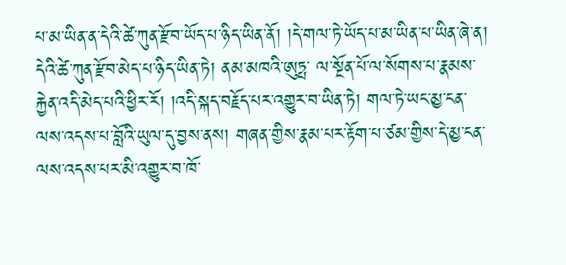པ་མ་ཡིན་ན་དེའི་ཚེ་ཀུན་རྫོབ་ཡོད་པ་ཉིད་ཡིན་ནོ། །དེ་གལ་ཏེ་ཡོད་པ་མ་ཡིན་པ་ཡིན་ཞེ་ན། དེའི་ཚེ་ཀུན་རྫོབ་མེད་པ་ཉིད་ཡིན་ཏེ། ནམ་མཁའི་ཨུཏྤ་ ལ་སྔོན་པོ་ལ་སོགས་པ་རྣམས་རྐྱེན་འདི་མེད་པའི་ཕྱིར་རོ། །འདི་སྐད་བརྗོད་པར་འགྱུར་བ་ཡིན་ཏེ། གལ་ཏེ་ཡང་མྱ་ངན་ལས་འདས་པ་བློའི་ཡུལ་དུ་བྱས་ནས། གཞན་གྱིས་རྣམ་པར་རྟོག་པ་ཙམ་གྱིས་དེ་མྱ་ངན་ལས་འདས་པར་མི་འགྱུར་བ་ཁོ་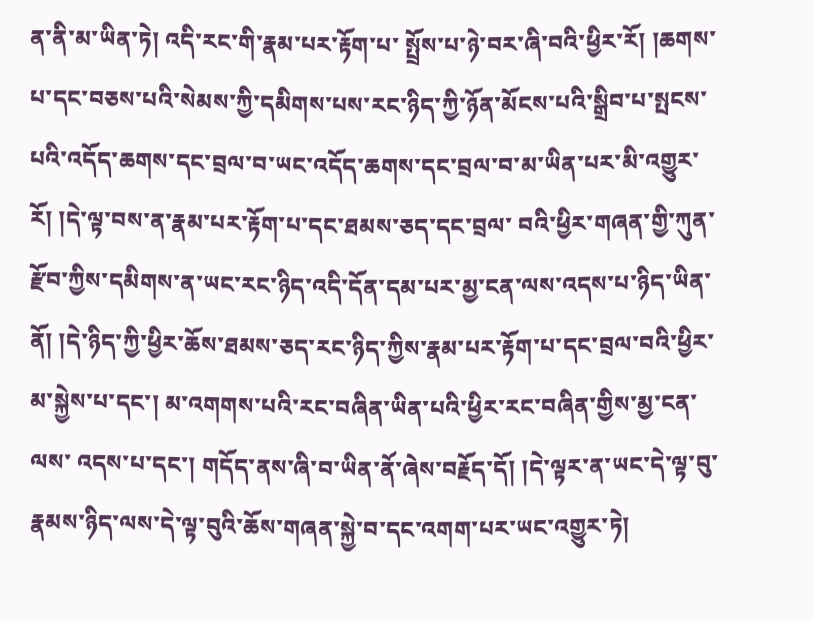ན་ནི་མ་ཡིན་ཏེ། འདི་རང་གི་རྣམ་པར་རྟོག་པ་ སྤྲོས་པ་ཉེ་བར་ཞི་བའི་ཕྱིར་རོ། །ཆགས་པ་དང་བཅས་པའི་སེམས་ཀྱི་དམིགས་པས་རང་ཉིད་ཀྱི་ཉོན་མོངས་པའི་སྒྲིབ་པ་སྤངས་པའི་འདོད་ཆགས་དང་བྲལ་བ་ཡང་འདོད་ཆགས་དང་བྲལ་བ་མ་ཡིན་པར་མི་འགྱུར་རོ། །དེ་ལྟ་བས་ན་རྣམ་པར་རྟོག་པ་དང་ཐམས་ཅད་དང་བྲལ་ བའི་ཕྱིར་གཞན་གྱི་ཀུན་རྫོབ་ཀྱིས་དམིགས་ན་ཡང་རང་ཉིད་འདི་དོན་དམ་པར་མྱ་ངན་ལས་འདས་པ་ཉིད་ཡིན་ནོ། །དེ་ཉིད་ཀྱི་ཕྱིར་ཆོས་ཐམས་ཅད་རང་ཉིད་ཀྱིས་རྣམ་པར་རྟོག་པ་དང་བྲལ་བའི་ཕྱིར་མ་སྐྱེས་པ་དང་། མ་འགགས་པའི་རང་བཞིན་ཡིན་པའི་ཕྱིར་རང་བཞིན་གྱིས་མྱ་ངན་ལས་ འདས་པ་དང་། གདོད་ནས་ཞི་བ་ཡིན་ནོ་ཞེས་བརྗོད་དོ། །དེ་ལྟར་ན་ཡང་དེ་ལྟ་བུ་རྣམས་ཉིད་ལས་དེ་ལྟ་བུའི་ཆོས་གཞན་སྐྱེ་བ་དང་འགག་པར་ཡང་འགྱུར་ཏེ།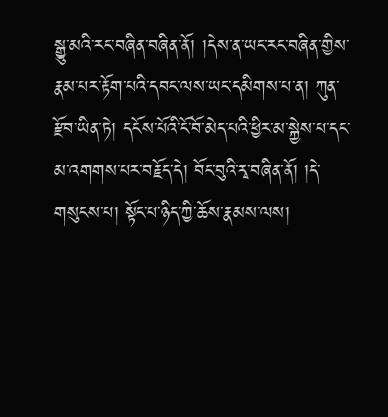སྒྱུ་མའི་རང་བཞིན་བཞིན་ནོ། །དེས་ན་ཡང་རང་བཞིན་གྱིས་རྣམ་པར་རྟོག་པའི་དབང་ལས་ཡང་དམིགས་པ་ན། ཀུན་ རྫོབ་ཡིན་ཏེ། དངོས་པོའི་ངོ་བོ་མེད་པའི་ཕྱིར་མ་སྐྱེས་པ་དང་མ་འགགས་པར་བརྗོད་དེ། བོང་བུའི་རྭ་བཞིན་ནོ། །དེ་གསུངས་པ། སྟོང་པ་ཉིད་ཀྱི་ཆོས་རྣམས་ལས།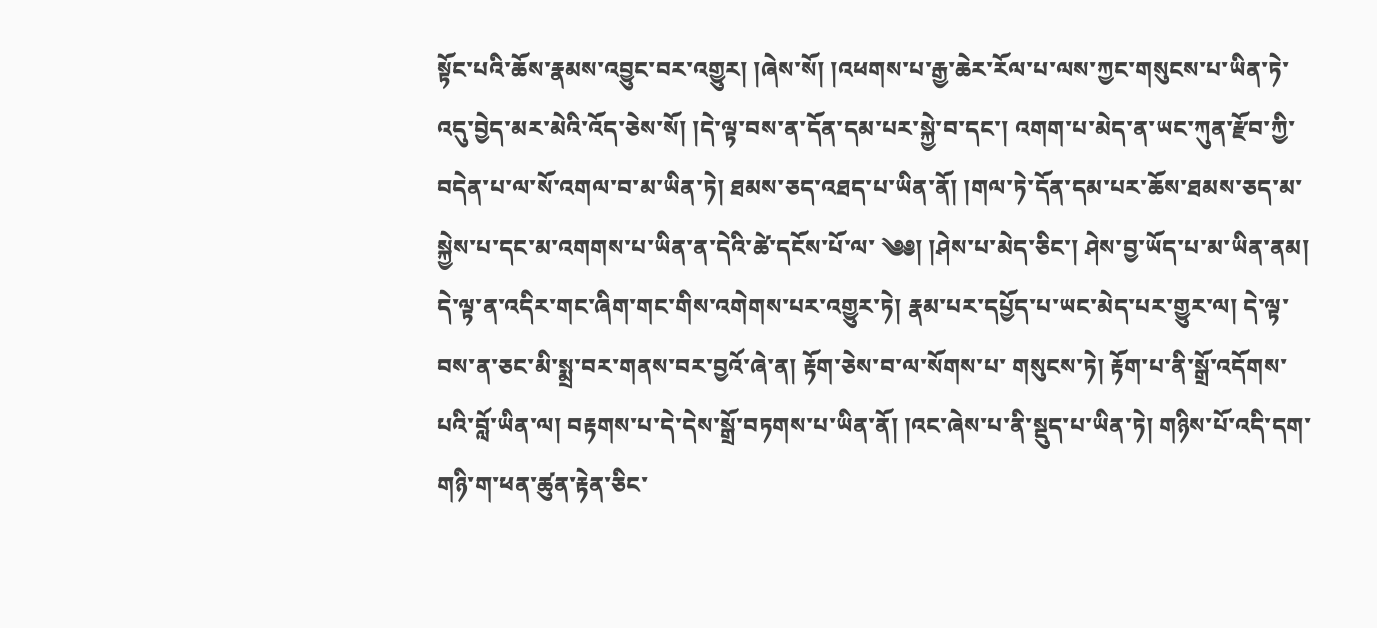སྟོང་པའི་ཆོས་རྣམས་འབྱུང་བར་འགྱུར། །ཞེས་སོ། །འཕགས་པ་རྒྱ་ཆེར་རོལ་པ་ལས་ཀྱང་གསུངས་པ་ཡིན་ཏེ་ འདུ་བྱེད་མར་མེའི་འོད་ཅེས་སོ། །དེ་ལྟ་བས་ན་དོན་དམ་པར་སྐྱེ་བ་དང་། འགག་པ་མེད་ན་ཡང་ཀུན་རྫོབ་ཀྱི་བདེན་པ་ལ་སོ་འགལ་བ་མ་ཡིན་ཏེ། ཐམས་ཅད་འཐད་པ་ཡིན་ནོ། །གལ་ཏེ་དོན་དམ་པར་ཆོས་ཐམས་ཅད་མ་སྐྱེས་པ་དང་མ་འགགས་པ་ཡིན་ན་དེའི་ཚེ་དངོས་པོ་ལ་ ༄༅། །ཤེས་པ་མེད་ཅིང་། ཤེས་བྱ་ཡོད་པ་མ་ཡིན་ནམ། དེ་ལྟ་ན་འདིར་གང་ཞིག་གང་གིས་འགེགས་པར་འགྱུར་ཏེ། རྣམ་པར་དཔྱོད་པ་ཡང་མེད་པར་གྱུར་ལ། དེ་ལྟ་བས་ན་ཅང་མི་སྨྲ་བར་གནས་བར་བྱའོ་ཞེ་ན། རྟོག་ཅེས་བ་ལ་སོགས་པ་ གསུངས་ཏེ། རྟོག་པ་ནི་སྒྲོ་འདོགས་པའི་བློ་ཡིན་ལ། བརྟགས་པ་དེ་དེས་སྒྲོ་བཏགས་པ་ཡིན་ནོ། །འང་ཞེས་པ་ནི་སྡུད་པ་ཡིན་ཏེ། གཉིས་པོ་འདི་དག་གཉི་ག་ཕན་ཚུན་རྟེན་ཅིང་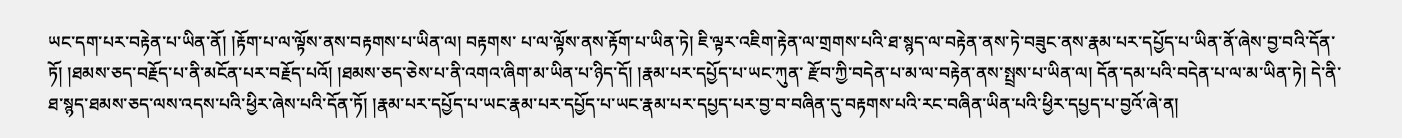ཡང་དག་པར་བརྟེན་པ་ཡིན་ནོ། །རྟོག་པ་ལ་ལྟོས་ནས་བརྟགས་པ་ཡིན་ལ། བརྟགས་ པ་ལ་ལྟོས་ནས་རྟོག་པ་ཡིན་ཏེ། ཇི་ལྟར་འཇིག་རྟེན་ལ་གྲགས་པའི་ཐ་སྙད་ལ་བརྟེན་ནས་ཏེ་བཟུང་ནས་རྣམ་པར་དཔྱོད་པ་ཡིན་ནོ་ཞེས་བྱ་བའི་དོན་ཏོ། །ཐམས་ཅད་བརྗོད་པ་ནི་མངོན་པར་བརྗོད་པའོ། །ཐམས་ཅད་ཅེས་པ་ནི་འགའ་ཞིག་མ་ཡིན་པ་ཉིད་དོ། །རྣམ་པར་དཔྱོད་པ་ཡང་ཀུན་ རྫོབ་ཀྱི་བདེན་པ་མ་ལ་བརྟེན་ནས་སྤྲས་པ་ཡིན་ལ། དོན་དམ་པའི་བདེན་པ་ལ་མ་ཡིན་ཏེ། དེ་ནི་ཐ་སྙད་ཐམས་ཅད་ལས་འདས་པའི་ཕྱིར་ཞེས་པའི་དོན་ཏོ། །རྣམ་པར་དཔྱོད་པ་ཡང་རྣམ་པར་དཔྱོད་པ་ཡང་རྣམ་པར་དཔྱད་པར་བྱ་བ་བཞིན་དུ་བརྟགས་པའི་རང་བཞིན་ཡིན་པའི་ཕྱིར་དཔྱད་པ་བྱའོ་ཞེ་ན།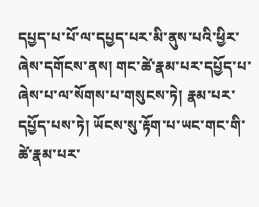དཔྱད་པ་པོ་ལ་དཔྱད་པར་མི་ནུས་པའི་ཕྱིར་ཞེས་དགོངས་ནས། གང་ཚེ་རྣམ་པར་དཔྱོད་པ་ཞེས་པ་ལ་སོགས་པ་གསུངས་ཏེ། རྣམ་པར་དཔྱོད་པས་ཏེ། ཡོངས་སུ་རྟོག་པ་ཡང་གང་གི་ཚེ་རྣམ་པར་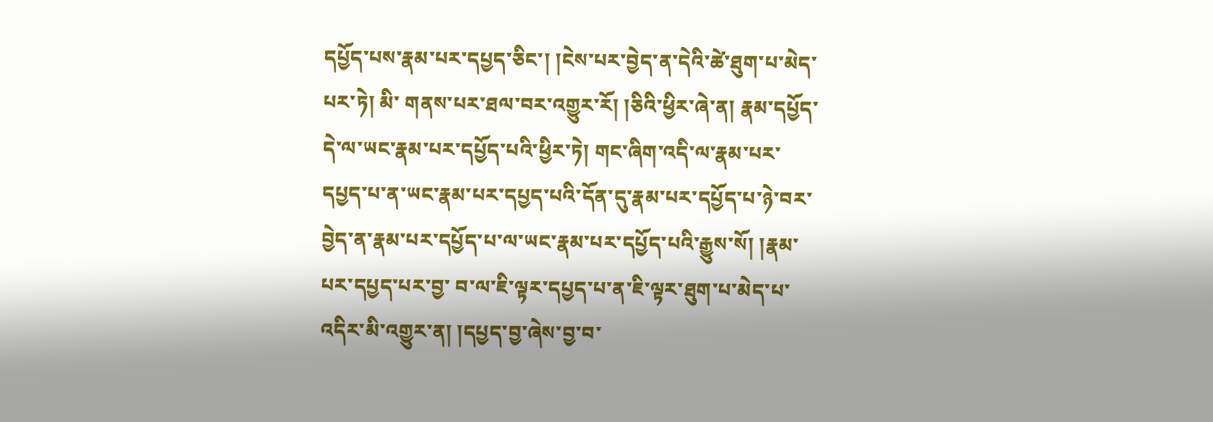དཔྱོད་པས་རྣམ་པར་དཔྱད་ཅིང་། །ངེས་པར་བྱེད་ན་དེའི་ཚེ་ཐུག་པ་མེད་པར་ཏེ། མི་ གནས་པར་ཐལ་བར་འགྱུར་རོ། །ཅིའི་ཕྱིར་ཞེ་ན། རྣམ་དཔྱོད་དེ་ལ་ཡང་རྣམ་པར་དཔྱོད་པའི་ཕྱིར་ཏེ། གང་ཞིག་འདི་ལ་རྣམ་པར་དཔྱད་པ་ན་ཡང་རྣམ་པར་དཔྱད་པའི་དོན་དུ་རྣམ་པར་དཔྱོད་པ་ཉེ་བར་བྱེད་ན་རྣམ་པར་དཔྱོད་པ་ལ་ཡང་རྣམ་པར་དཔྱོད་པའི་རྒྱུས་སོ། །རྣམ་པར་དཔྱད་པར་བྱ་ བ་ལ་ཇི་ལྟར་དཔྱད་པ་ན་ཇི་ལྟར་ཐུག་པ་མེད་པ་འདིར་མི་འགྱུར་ན། །དཔྱད་བྱ་ཞེས་བྱ་བ་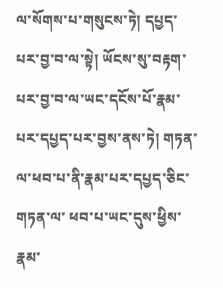ལ་སོགས་པ་གསུངས་ཏེ། དཔྱད་པར་བྱ་བ་ལ་སྟེ། ཡོངས་སུ་བརྟག་པར་བྱ་བ་ལ་ཡང་དངོས་པོ་རྣམ་པར་དཔྱད་པར་བྱས་ནས་ཏེ། གཏན་ལ་ཕབ་པ་ནི་རྣམ་པར་དཔྱད་ཅིང་གཏན་ལ་ ཕབ་པ་ཡང་དུས་ཕྱིས་རྣམ་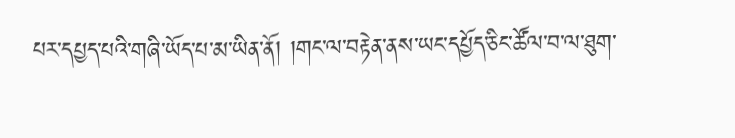པར་དཔྱད་པའི་གཞི་ཡོད་པ་མ་ཡིན་ནོ། །གང་ལ་བརྟེན་ནས་ཡང་དཔྱོད་ཅིང་ཚོལ་བ་ལ་ཐུག་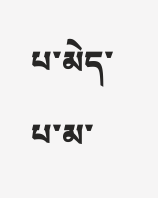པ་མེད་པ་མ་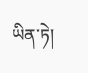ཡིན་ཏེ།